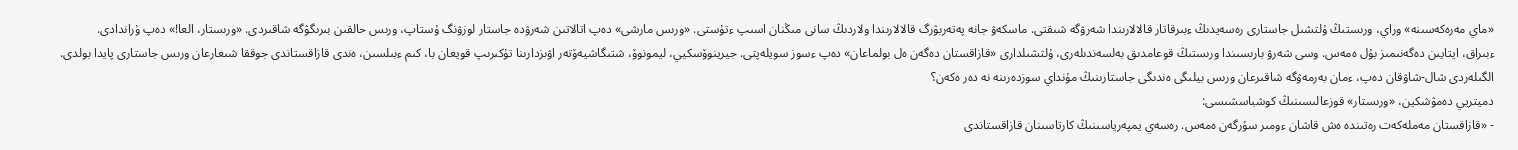«ماي مەرەكەسىنە» وراي، ورىستىڭ ۇلتشىل جاستارى رەسەيدىڭ ءبىرقاتار قالالارىندا شەرۋگە شىقتى. ماسكەۋ جانە پەتەربۋرگ قالالارىندا ولاردىڭ سانى مىڭنان اسىپ ءتۇستى. «ورىس مارشى» دەپ اتالاتىن شەرۋدە جاستار لوزۋنگ ۇستاپ، ورىس حالقىن بىرىگۋگە شاقىردى. «ورىستار، العا!» دەپ ۇراندادى.
ءبىراق، ايتايىن دەگەنىمىز بۇل ەمەس. وسى شەرۋ بارىسىندا ورىستىڭ قوعامدىق بەلسەندىلەرى، ۇلتشىلدارى «قازاقستان دەگەن ەل بولماعان» دەپ ءسوز سويلەپتى. جيرينوۆسكيي، ليمونوۆ، شتىگاشيەۆتەر اۋىزدارىنا تۇكىرىپ قويعان با، كىم ءبىلسىن، ەندى قازاقستاندى جوققا شىعارعان ورىس جاستارى پايدا بولدى. الگىلەردى شال-شاۋقان دەپ، ءمان بەرمەۋگە شاقىرعان ورىس بيلىگى ەندىگى جاستارىنىڭ مۇنداي سوزدەرىنە نە دەر ەكەن؟
دميتريي دەمۋشكين، «ورىستار» قوزعالىسىنىڭ كوشباسشىسى:
- «قازاقستان مەملەكەت رەتىندە ەش قاشان ءومىر سۇرگەن ەمەس. رەسەي يمپەرياسىنىڭ كارتاسىنان قازاقستاندى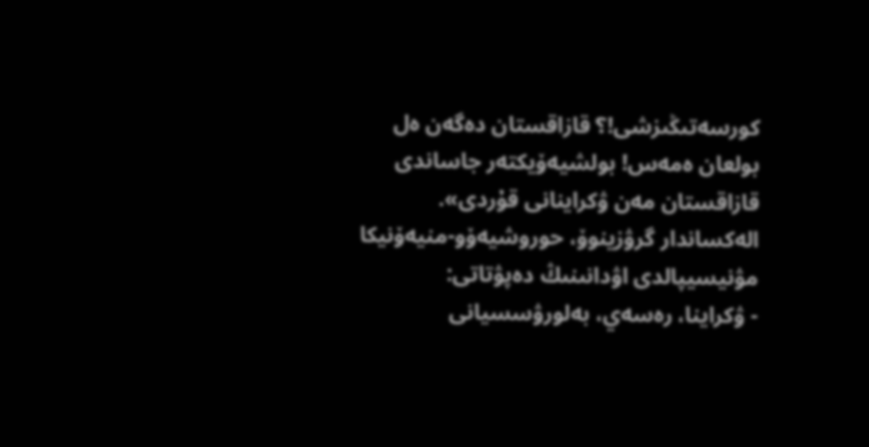كورسەتىڭىزشى!؟ قازاقستان دەگەن ەل بولعان ەمەس! بولشيەۆيكتەر جاساندى قازاقستان مەن ۋكراينانى قۇردى».
الەكساندار گرۋزينوۆ، حوروشيەۆو-منيەۆنيكا مۋنيسيپالدى اۋدانىنىڭ دەپۋتاتى:
- ۋكراينا، رەسەي، بەلورۋسسيانى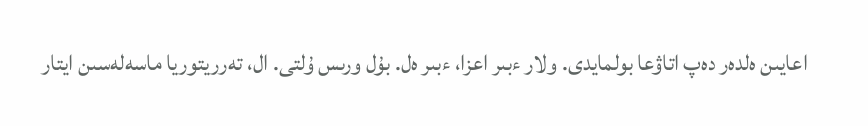اعايىن ەلدەر دەپ اتاۋعا بولمايدى. ولار ءبىر اعزا، ءبىر ەل. بۇل ورىس ۇلتى. ال، تەرريتوريا ماسەلەسىن ايتار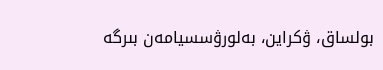بولساق، ۋكراين، بەلورۋسسيامەن بىرگە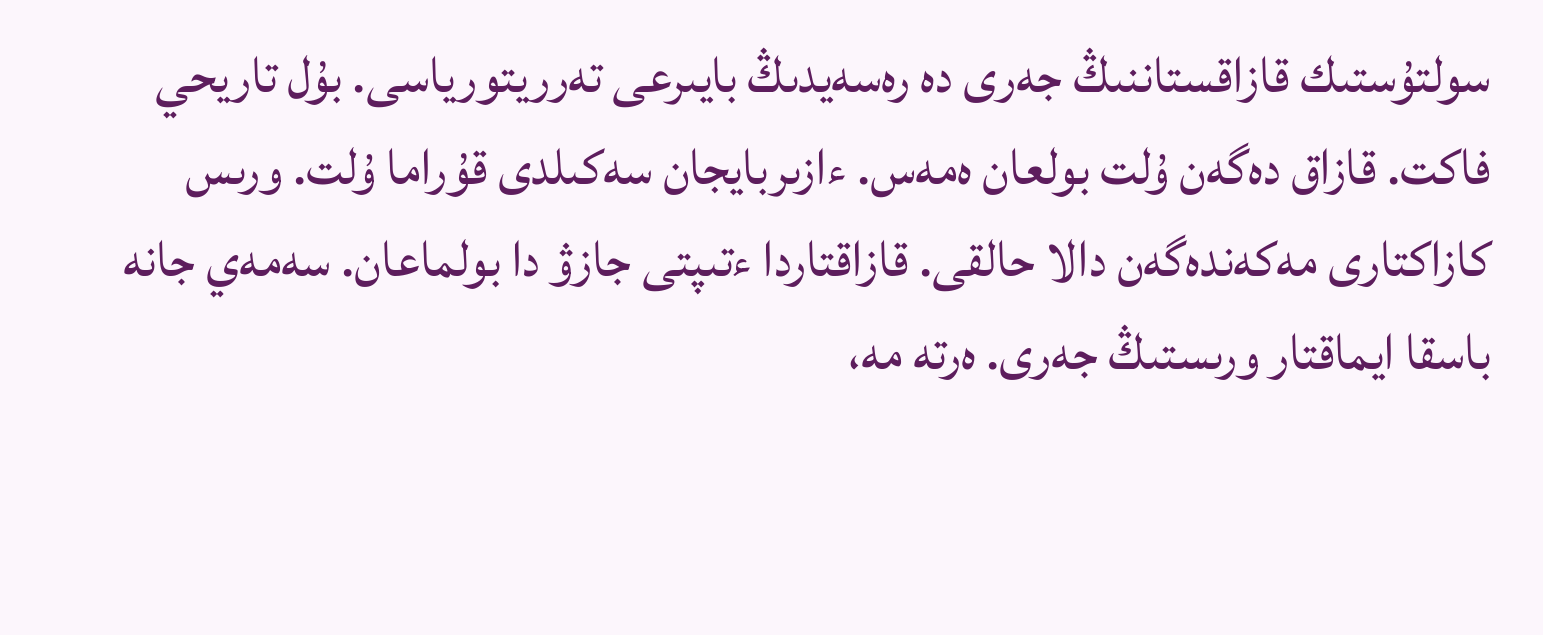سولتۇستىك قازاقستاننىڭ جەرى دە رەسەيدىڭ بايىرعى تەرريتورياسى. بۇل تاريحي فاكت. قازاق دەگەن ۇلت بولعان ەمەس. ءازىربايجان سەكىلدى قۇراما ۇلت. ورىس كازاكتارى مەكەندەگەن دالا حالقى. قازاقتاردا ءتىپتى جازۋ دا بولماعان. سەمەي جانە باسقا ايماقتار ورىستىڭ جەرى. ەرتە مە،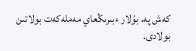كەش پە، بۇلار ءبىرىڭعاي مەملەكەت بولاتىن بولادى.